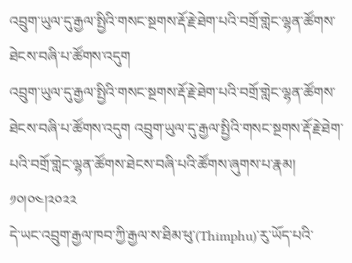འབྲུག་ཡུལ་དུ་རྒྱལ་སྤྱིའི་གསང་སྔགས་རྡོ་རྗེ་ཐེག་པའི་བགྲོ་གླེང་ལྷན་ཚོགས་ཐེངས་བཞི་པ་ཚོགས་འདུག
འབྲུག་ཡུལ་དུ་རྒྱལ་སྤྱིའི་གསང་སྔགས་རྡོ་རྗེ་ཐེག་པའི་བགྲོ་གླེང་ལྷན་ཚོགས་ཐེངས་བཞི་པ་ཚོགས་འདུག འབྲུག་ཡུལ་དུ་རྒྱལ་སྤྱིའི་གསང་སྔགས་རྡོ་རྗེ་ཐེག་པའི་བགྲོ་གླེང་ལྷན་ཚོགས་ཐེངས་བཞི་པའི་ཚོགས་ཞུགས་པ་རྣམ། ༡༠།༠༤།༢༠༢༢
དེ་ཡང་འབྲུག་རྒྱལ་ཁབ་ཀྱི་རྒྱལ་ས་ཐིམ་ཕུ་(Thimphu)་རུ་ཡོད་པའི་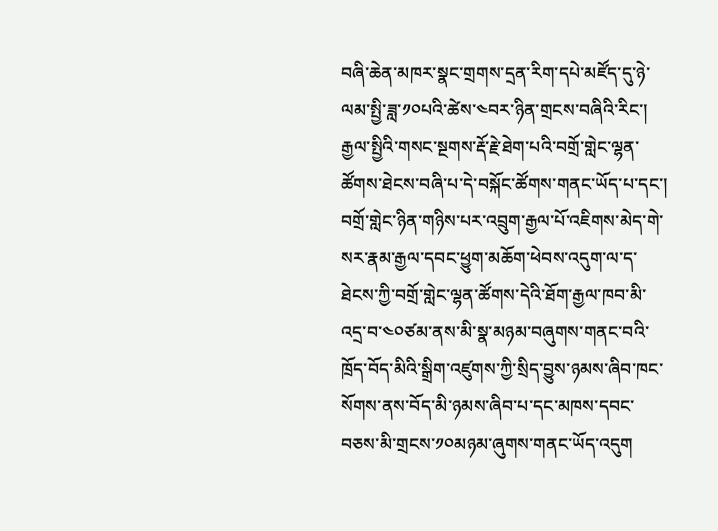བཞི་ཆེན་མཁར་སྣང་གྲགས་དྲན་རིག་དཔེ་མཛོད་དུ་ཉེ་ལམ་སྤྱི་ཟླ་༡༠པའི་ཚེས་༤བར་ཉིན་གྲངས་བཞིའི་རིང་། རྒྱལ་སྤྱིའི་གསང་སྔགས་རྡོ་རྗེ་ཐེག་པའི་བགྲོ་གླེང་ལྷན་ཚོགས་ཐེངས་བཞི་པ་དེ་བསྐོང་ཚོགས་གནང་ཡོད་པ་དང་། བགྲོ་གླེང་ཉིན་གཉིས་པར་འབྲུག་རྒྱལ་པོ་འཇིགས་མེད་གེ་སར་རྣམ་རྒྱལ་དབང་ཕྱུག་མཆོག་ཕེབས་འདུག་ལ་ད་ཐེངས་ཀྱི་བགྲོ་གླེང་ལྷན་ཚོགས་དེའི་ཐོག་རྒྱལ་ཁབ་མི་འདྲ་བ་༤༠ཙམ་ནས་མི་སྣ་མཉམ་བཞུགས་གནང་བའི་ཁྲོད་བོད་མིའི་སྒྲིག་འཛུགས་ཀྱི་སྲིད་བྱུས་ཉམས་ཞིབ་ཁང་སོགས་ནས་བོད་མི་ཉམས་ཞིབ་པ་དང་མཁས་དབང་བཅས་མི་གྲངས་༡༠མཉམ་ཞུགས་གནང་ཡོད་འདུག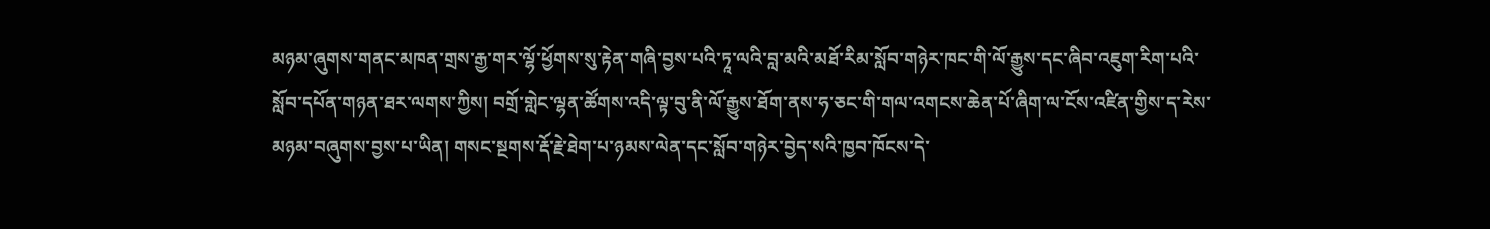མཉམ་ཞུགས་གནང་མཁན་གྲས་རྒྱ་གར་ལྷོ་ཕྱོགས་སུ་རྟེན་གཞི་བྱས་པའི་ཏཱ་ལའི་བླ་མའི་མཐོ་རིམ་སློབ་གཉེར་ཁང་གི་ལོ་རྒྱུས་དང་ཞིབ་འཇུག་རིག་པའི་སློབ་དཔོན་གཉན་ཐར་ལགས་ཀྱིས། བགྲོ་གླེང་ལྷན་ཚོགས་འདི་ལྟ་བུ་ནི་ལོ་རྒྱུས་ཐོག་ནས་ཧ་ཅང་གི་གལ་འགངས་ཆེན་པོ་ཞིག་ལ་ངོས་འཛིན་གྱིས་ད་རེས་མཉམ་བཞུགས་བྱས་པ་ཡིན། གསང་སྔགས་རྡོ་རྗེ་ཐེག་པ་ཉམས་ལེན་དང་སློབ་གཉེར་བྱེད་སའི་ཁྱབ་ཁོངས་དེ་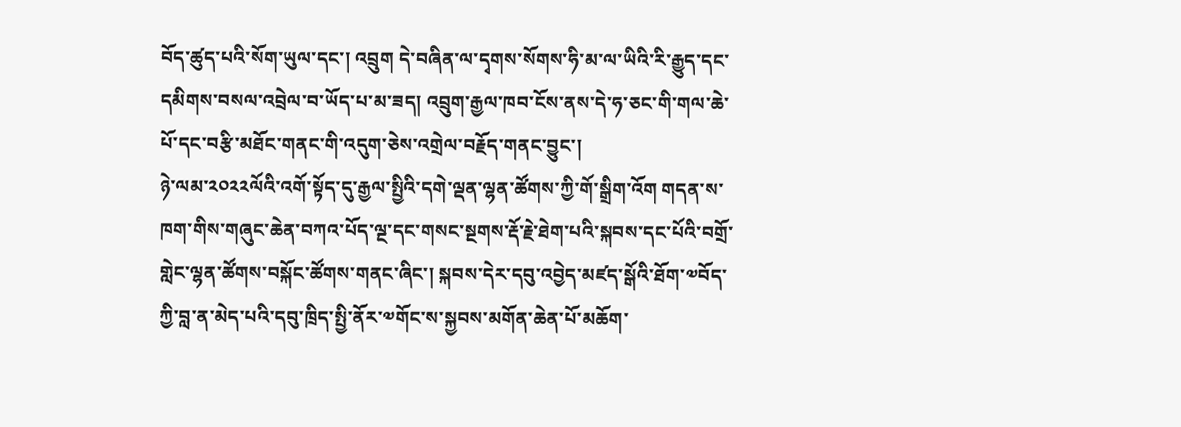བོད་ཚུད་པའི་སོག་ཡུལ་དང་། འབྲུག དེ་བཞིན་ལ་དྭགས་སོགས་ཧི་མ་ལ་ཡིའི་རི་རྒྱུད་དང་དམིགས་བསལ་འབྲེལ་བ་ཡོད་པ་མ་ཟད། འབྲུག་རྒྱལ་ཁབ་ངོས་ནས་དེ་ཧ་ཅང་གི་གལ་ཆེ་པོ་དང་བརྩི་མཐོང་གནང་གི་འདུག་ཅེས་འགྲེལ་བརྗོད་གནང་བྱུང་།
ཉེ་ལམ་༢༠༢༢ལོའི་འགོ་སྟོད་དུ་རྒྱལ་སྤྱིའི་དགེ་ལྡན་ལྷན་ཚོགས་ཀྱི་གོ་སྒྲིག་འོག གདན་ས་ཁག་གིས་གཞུང་ཆེན་བཀའ་པོད་ལྔ་དང་གསང་སྔགས་རྡོ་རྗེ་ཐེག་པའི་སྐབས་དང་པོའི་བགྲོ་གླེང་ལྷན་ཚོགས་བསྐོང་ཚོགས་གནང་ཞིང་། སྐབས་དེར་དབུ་འབྱེད་མཛད་སྒོའི་ཐོག་༧བོད་ཀྱི་བླ་ན་མེད་པའི་དབུ་ཁྲིད་སྤྱི་ནོར་༧གོང་ས་སྐྱབས་མགོན་ཆེན་པོ་མཆོག་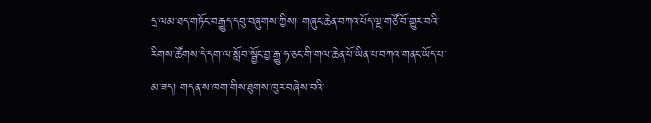དྲ་ལམ་ཐད་གཏོང་བརྒྱུད་དབུ་བཞུགས་ཀྱིས། གཞུང་ཆེན་བཀའ་པོད་ལྔ་གཙོ་བོ་གྱུར་བའི་རིགས་ཚོགས་དེ་དག་ལ་སློབ་སྦྱོང་བྱ་རྒྱུ་ཧ་ཅང་གི་གལ་ཆེན་པོ་ཡིན་པ་བཀའ་གནང་ཡོད་པ་མ་ཟད། གདན་ས་ཁག་གིས་ཐུགས་ཁུར་བཞེས་བའི་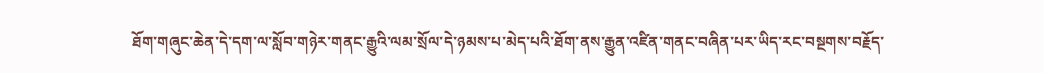ཐོག་གཞུང་ཆེན་དེ་དག་ལ་སློབ་གཉེར་གནང་རྒྱུའི་ལམ་སྲོལ་དེ་ཉམས་པ་མེད་པའི་ཐོག་ནས་རྒྱུན་འཛིན་གནང་བཞིན་པར་ཡིད་རང་བསྔགས་བརྗོད་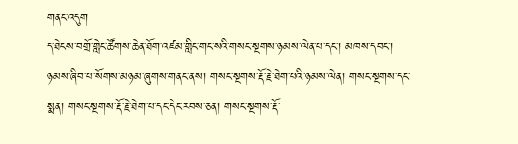གནང་འདུག
ད་ཐེངས་བགྲོ་གླེང་ཚོགས་ཆེན་ཐོག་འཛམ་གླིང་གང་སའི་གསང་སྔགས་ཉམས་ལེན་པ་དང་། མཁས་དབང་། ཉམས་ཞིབ་པ་སོགས་མཉམ་ཞུགས་གནང་ནས། གསང་སྔགས་རྡོ་རྗེ་ཐེག་པའི་ཉམས་ལེན། གསང་སྔགས་དང་སྨན། གསང་སྔགས་རྡོ་རྗེ་ཐེག་པ་དང་དེང་རབས་ཅན། གསང་སྔགས་རྡོ་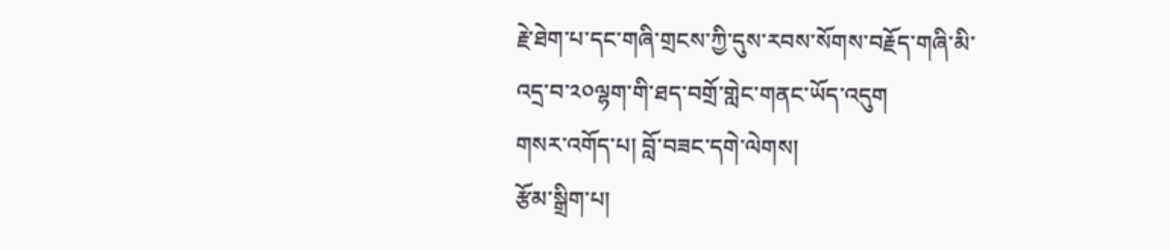རྗེ་ཐེག་པ་དང་གཞི་གྲངས་ཀྱི་དུས་རབས་སོགས་བརྗོད་གཞི་མི་འདྲ་བ་༢༠ལྷག་གི་ཐད་བགྲོ་གླེང་གནང་ཡོད་འདུག
གསར་འགོད་པ། བློ་བཟང་དགེ་ལེགས།
རྩོམ་སྒྲིག་པ།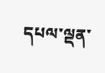དཔལ་ལྡན་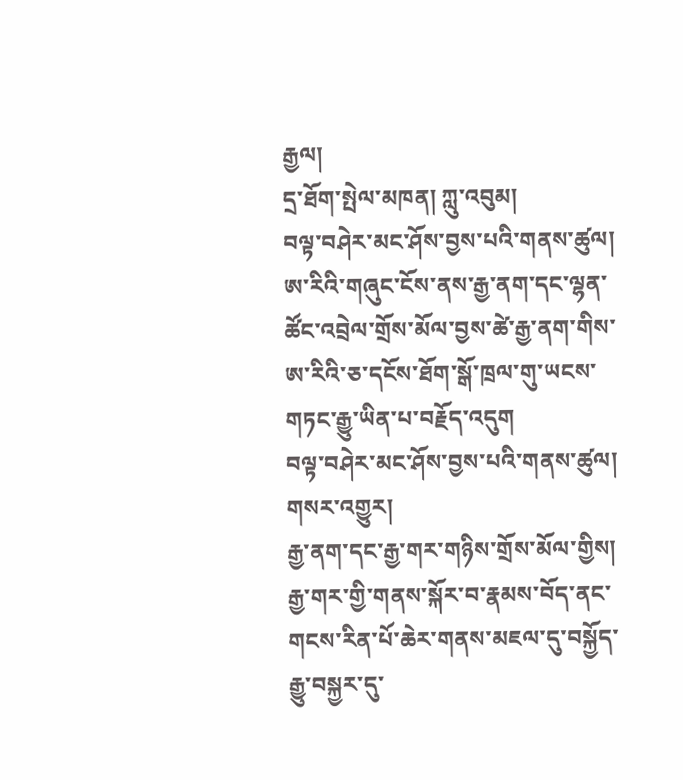རྒྱལ།
དྲ་ཐོག་སྤེལ་མཁན། ཀླུ་འབུམ།
བལྟ་བཤེར་མང་ཤོས་བྱས་པའི་གནས་ཚུལ།
ཨ་རིའི་གཞུང་ངོས་ནས་རྒྱ་ནག་དང་ལྷན་ཚོང་འབྲེལ་གྲོས་མོལ་བྱས་ཚེ་རྒྱ་ནག་གིས་ཨ་རིའི་ཅ་དངོས་ཐོག་སྒོ་ཁྲལ་གུ་ཡངས་གཏང་རྒྱུ་ཡིན་པ་བརྗོད་འདུག
བལྟ་བཤེར་མང་ཤོས་བྱས་པའི་གནས་ཚུལ།
གསར་འགྱུར།
རྒྱ་ནག་དང་རྒྱ་གར་གཉིས་གྲོས་མོལ་གྱིས། རྒྱ་གར་གྱི་གནས་སྐོར་བ་རྣམས་བོད་ནང་གངས་རིན་པོ་ཆེར་གནས་མཇལ་དུ་བསྐྱོད་རྒྱུ་བསྐྱར་དུ་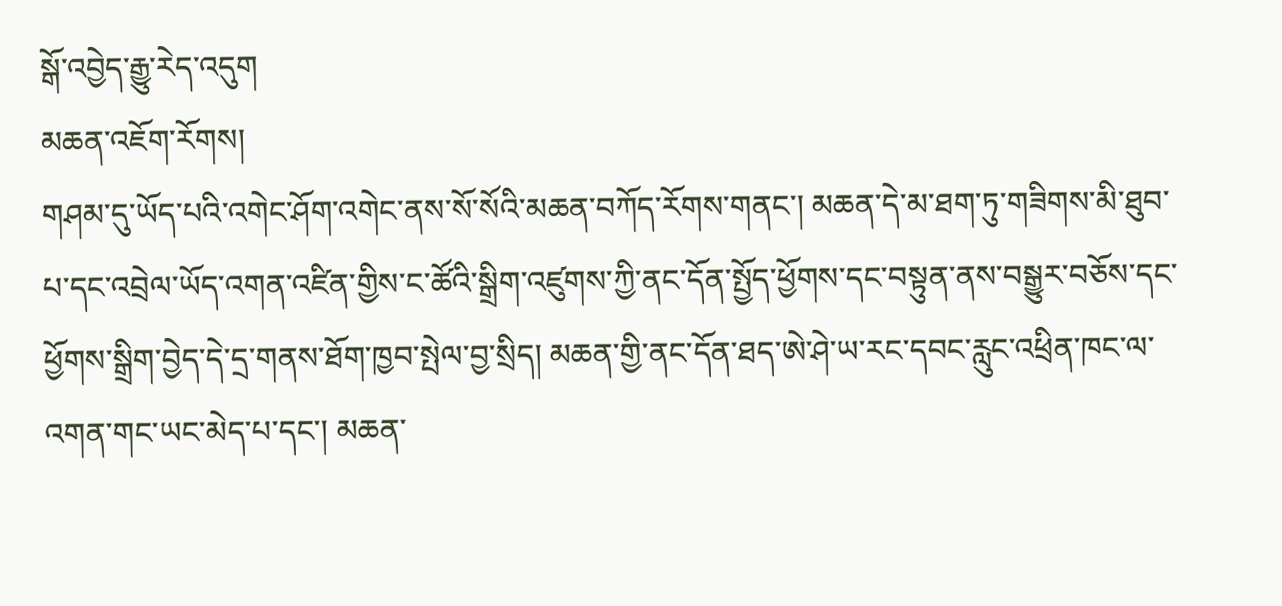སྒོ་འབྱེད་རྒྱུ་རེད་འདུག
མཆན་འཇོག་རོགས།
གཤམ་དུ་ཡོད་པའི་འགེང་ཤོག་འགེང་ནས་སོ་སོའི་མཆན་བཀོད་རོགས་གནང་། མཆན་དེ་མ་ཐག་ཏུ་གཟིགས་མི་ཐུབ་པ་དང་འབྲེལ་ཡོད་འགན་འཛིན་གྱིས་ང་ཚོའི་སྒྲིག་འཛུགས་ཀྱི་ནང་དོན་སྤྱོད་ཕྱོགས་དང་བསྟུན་ནས་བསྒྱུར་བཅོས་དང་ཕྱོགས་སྒྲིག་བྱེད་དེ་དྲ་གནས་ཐོག་ཁྱབ་སྤེལ་བྱ་སྲིད། མཆན་གྱི་ནང་དོན་ཐད་ཨེ་ཤེ་ཡ་རང་དབང་རླུང་འཕྲིན་ཁང་ལ་འགན་གང་ཡང་མེད་པ་དང་། མཆན་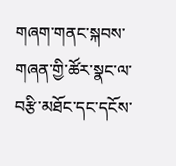གཞག་གནང་སྐབས་གཞན་གྱི་ཚོར་སྣང་ལ་བརྩི་མཐོང་དང་དངོས་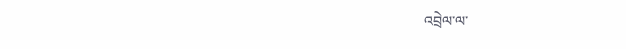འབྲེལ་ལ་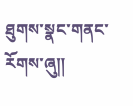ཐུགས་སྣང་གནང་རོགས་ཞུ༎